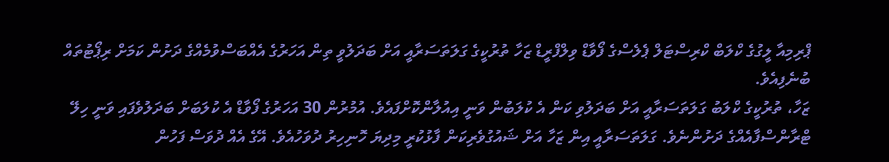ޕްރިމިއާ ލީގުގެ ކްލަބް ކްރިސްޓަލް ޕެލެސްގެ ފޯވާޑް ވިލްފްރީޑް ޒަހާ ތުރުކީގެ ގަލަތަސަރާއީ އަށް ބަދަލުވީ ތިން އަހަރުގެ އެއްބަސްވުމެއްގެ ދަށުން ކަމަށް ރިޕޯޓުތައް ބުނެފިއެވެ.
ޒަހާ، ތުރުކީގެ ކްލަބު ގަލަތަސަރާއީ އަށް ބަދަލުވި ކަން އެ ކުލަބުން ވަނީ އިއުލާންކޮށްފައެވެ. އުމުރުން 30 އަހަރުގެ ފޯވާޑް އެ ކުލަބަށް ބަދަލުވެފައި ވަނީ ހިލޭ ޓްރާންސްފާއެއްގެ ދަށުންނެވެ. ގަލަތަސަރާއީ އިން ޒަހާ އަށް ޝައުގުވެރިކަން ފާޅުކުރީ މިދިޔަ ހޮނިހިރު ދުވަހުއެވެ. އޭގެ އެއް ދުވަސް ފަހުން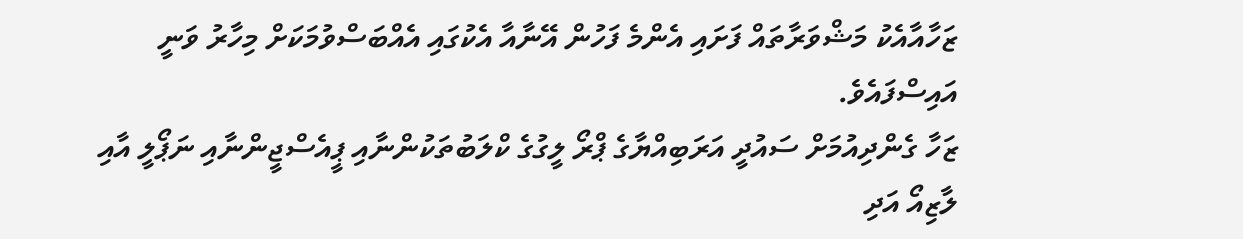ޒަހާއާއެކު މަޝްވަރާތައް ފަށައި އެންމެ ފަހުން އޭނާއާ އެކުގައި އެއްބަސްވުމަކަށް މިހާރު ވަނީ އައިސްފައެވެ.
ޒަހާ ގެންދިއުމަށް ސައުދީ އަރަބިއްޔާގެ ޕްރޯ ލީގުގެ ކްލަބުތަކުންނާއި ޕީއެސްޖީންނާއި ނަޕޯލީ އާއި ލާޒިއޯ އަދި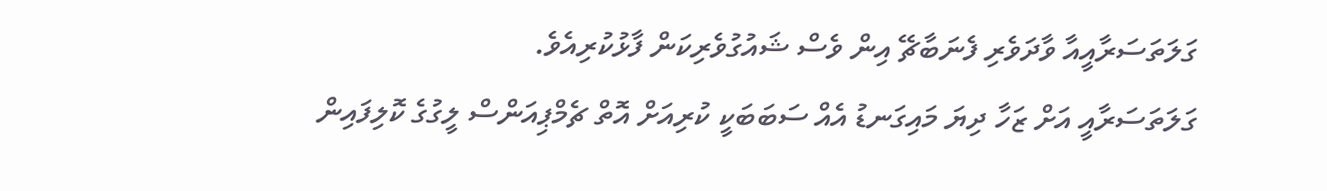ގަލަތަސަރާއީއާ ވާދަވެރި ފެނަބާޗޭ އިން ވެސް ޝައުގުވެރިކަން ފާޅުކުރިއެވެ.
ގަލަތަސަރާއީ އަށް ޒަހާ ދިޔަ މައިގަނޑު އެއް ސަބަބަކީ ކުރިއަށް އޮތް ޗެމްޕިއަންސް ލީގުގެ ކޮލިފައިން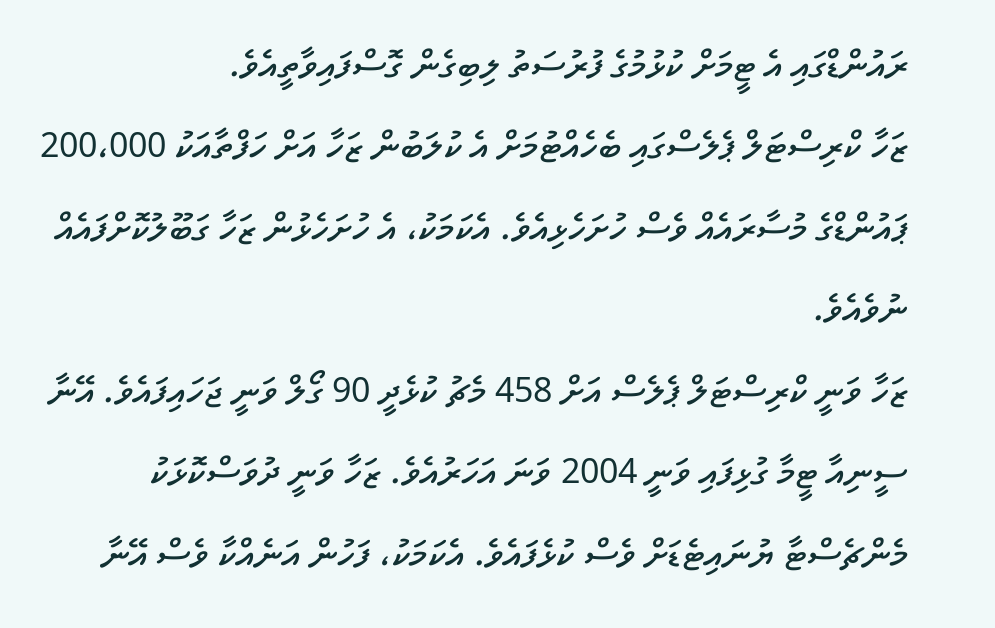ރައުންޑްގައި އެ ޓީމަށް ކުޅުމުގެ ފުރުސަތު ލިބިގެން ގޮސްފައިވާތީއެވެ.
ޒަހާ ކްރިސްޓަލް ޕެލެސްގައި ބެހެއްޓުމަށް އެ ކުލަބުން ޒަހާ އަށް ހަފްތާއަކު 200،000 ޕައުންޑްގެ މުސާރައެއް ވެސް ހުށަހެޅިއެވެ. އެކަމަކު، އެ ހުށަހެޅުން ޒަހާ ގަބޫލުކޮށްފައެއް ނުވެއެވެ.
ޒަހާ ވަނީ ކްރިސްޓަލް ޕެލެސް އަށް 458 މެޗު ކުޅެދީ 90 ގޯލް ވަނީ ޖަހައިފައެވެ. އޭނާ ސީނިއާ ޓީމާ ގުޅިފައި ވަނީ 2004 ވަނަ އަހަރުއެވެ. ޒަހާ ވަނީ ދުވަސްކޮޅަކު މެންޗެސްޓާ ޔުނައިޓެޑަށް ވެސް ކުޅެފައެވެ. އެކަމަކު، ފަހުން އަނެއްކާ ވެސް އޭނާ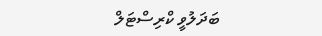ބަދަލުވީ ކްރިސްޓަލް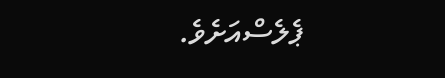ޕެލެސްއަށެވެ.